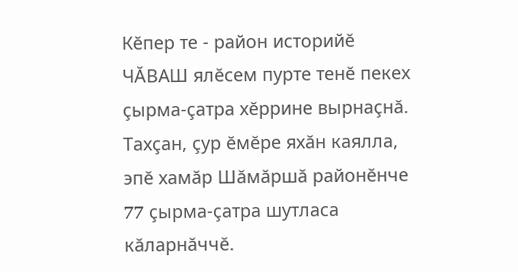Кĕпер те - район историйĕ
ЧĂВАШ ялĕсем пурте тенĕ пекех çырма-çатра хĕррине вырнаçнă. Тахçан, çур ĕмĕре яхăн каялла, эпĕ хамăр Шăмăршă районĕнче 77 çырма-çатра шутласа кăларнăччĕ.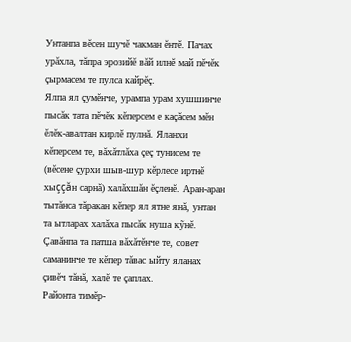Унтанпа вĕсен шучĕ чакман ĕнтĕ. Пачах урăхла, тăпра эрозийĕ вăй илнĕ май пĕчĕк çырмасем те пулса кайрĕç.
Ялпа ял çумĕнче, урампа урам хушшинче пысăк тата пĕчĕк кĕперсем е каçăсем мĕн ĕлĕк-авалтан кирлĕ пулнă. Яланхи кĕперсем те, вăхăтлăха çеç тунисем те (вĕсене çурхи шыв-шур кĕрлесе иртнĕ хыççăн сарнă) халăхшăн ĕçленĕ. Аран-аран тытăнса тăракан кĕпер ял ятне янă, унтан та ытларах халăха пысăк нуша кỹнĕ. Çавăнпа та патша вăхăтĕнче те, совет саманинче те кĕпер тăвас ыйту яланах çивĕч тăнă, халĕ те çаплах.
Районта тимĕр-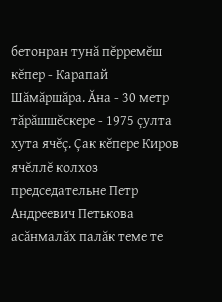бетонран тунă пĕрремĕш кĕпер - Карапай Шăмăршăра. Ăна - 30 метр тăрăшшĕскере - 1975 çулта хута ячĕç. Çак кĕпере Киров ячĕллĕ колхоз председательне Петр Андреевич Петькова асăнмалăх палăк теме те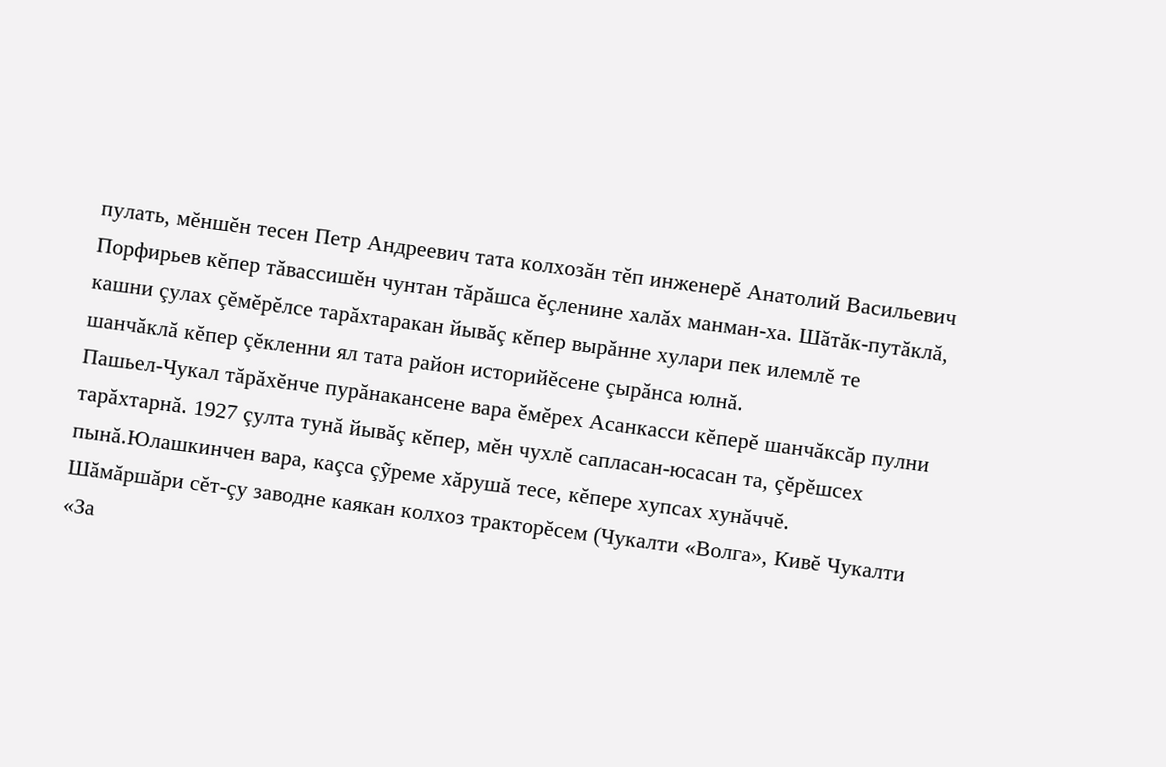пулать, мĕншĕн тесен Петр Андреевич тата колхозăн тĕп инженерĕ Анатолий Васильевич Порфирьев кĕпер тăвассишĕн чунтан тăрăшса ĕçленине халăх манман-ха. Шăтăк-путăклă, кашни çулах çĕмĕрĕлсе тарăхтаракан йывăç кĕпер вырăнне хулари пек илемлĕ те шанчăклă кĕпер çĕкленни ял тата район историйĕсене çырăнса юлнă.
Пашьел-Чукал тăрăхĕнче пурăнакансене вара ĕмĕрех Асанкасси кĕперĕ шанчăксăр пулни тарăхтарнă. 1927 çулта тунă йывăç кĕпер, мĕн чухлĕ сапласан-юсасан та, çĕрĕшсех пынă.Юлашкинчен вара, каçса çỹреме хăрушă тесе, кĕпере хупсах хунăччĕ.
Шăмăршăри сĕт-çу заводне каякан колхоз тракторĕсем (Чукалти «Волга», Кивĕ Чукалти «За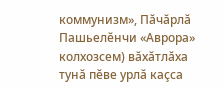коммунизм», Пăчăрлă Пашьелĕнчи «Аврора» колхозсем) вăхăтлăха тунă пĕве урлă каçса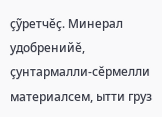çỹретчĕç. Минерал удобренийĕ, çунтармалли-сĕрмелли материалсем, ытти груз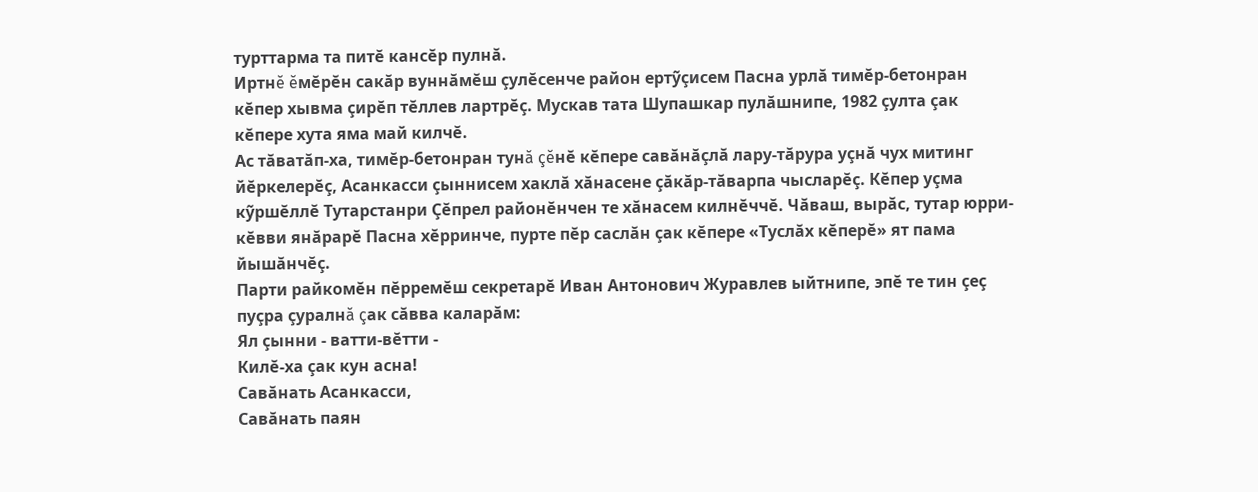турттарма та питĕ кансĕр пулнă.
Иртнĕ ĕмĕрĕн сакăр вуннăмĕш çулĕсенче район ертỹçисем Пасна урлă тимĕр-бетонран кĕпер хывма çирĕп тĕллев лартрĕç. Мускав тата Шупашкар пулăшнипе, 1982 çулта çак кĕпере хута яма май килчĕ.
Ас тăватăп-ха, тимĕр-бетонран тунă çĕнĕ кĕпере савăнăçлă лару-тăрура уçнă чух митинг йĕркелерĕç, Асанкасси çыннисем хаклă хăнасене çăкăр-тăварпа чысларĕç. Кĕпер уçма кỹршĕллĕ Тутарстанри Çĕпрел районĕнчен те хăнасем килнĕччĕ. Чăваш, вырăс, тутар юрри-кĕвви янăрарĕ Пасна хĕрринче, пурте пĕр саслăн çак кĕпере «Туслăх кĕперĕ» ят пама йышăнчĕç.
Парти райкомĕн пĕрремĕш секретарĕ Иван Антонович Журавлев ыйтнипе, эпĕ те тин çеç пуçра çуралнă çак сăвва каларăм:
Ял çынни - ватти-вĕтти -
Килĕ-ха çак кун асна!
Савăнать Асанкасси,
Савăнать паян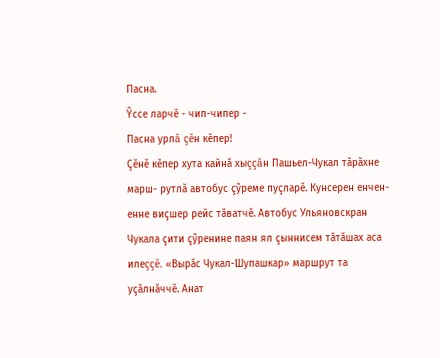Пасна.
Ỹссе ларчĕ - чип-чипер -
Пасна урлă çĕн кĕпер!
Çĕнĕ кĕпер хута кайнă хыççăн Пашьел-Чукал тăрăхне марш- рутлă автобус çỹреме пуçларĕ. Кунсерен енчен-енне виçшер рейс тăватчĕ. Автобус Ульяновскран Чукала çити çỹренине паян ял çыннисем тăтăшах аса илеççĕ. «Вырăс Чукал-Шупашкар» маршрут та уçăлнăччĕ. Анат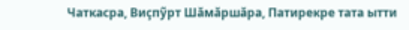Чаткасра, Виçпỹрт Шăмăршăра, Патирекре тата ытти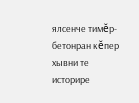ялсенче тимĕр-бетонран кĕпер хывни те историре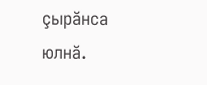çырăнса юлнă.